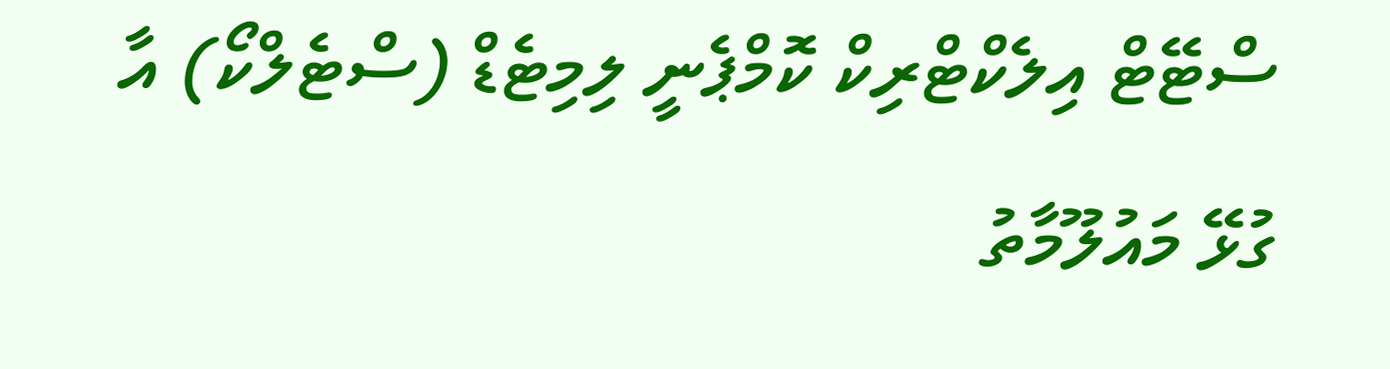ސްޓޭޓް އިލެކްޓްރިކް ކޮމްޕެނީ ލިމިޓެޑް (ސްޓެލްކޯ) އާ ގުޅޭ މައުލޫމާތު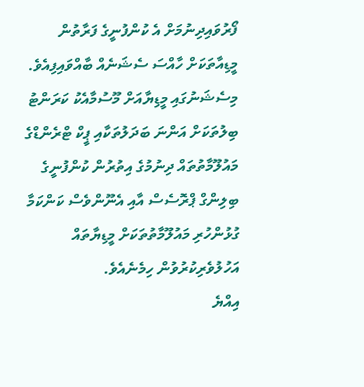ފޯރުވައިދިނުމަށް އެ ކުންފުނީގެ ފަރާތުން މީޑިއާތަކަށް ހާއްސަ ސެޝަނެއް ބާއްވައިފިއެވެ. މިސެޝަނުގައި މީޑިޔާއަށް މޫސުމާއެކު ކަރަންޓު ބިލުތަކަށް އަންނަ ބަދަލުތަކާއި ޕީކް ޓްރެންޑްގެ މައުލޫމާތުތައް ދިނުމުގެ އިތުރުން ކުންފުނީގެ ބިލިންގް ޕްރޮސެސް އާއި އެނޫންވެސް ކަންކަމާ ގުޅުންހުރި މައުލޫމާތުތަކަށް މީޑިޔާތައް އަހުލުވެރިކުރުވުން ހިމެނެއެވެ.
އިއްޔެ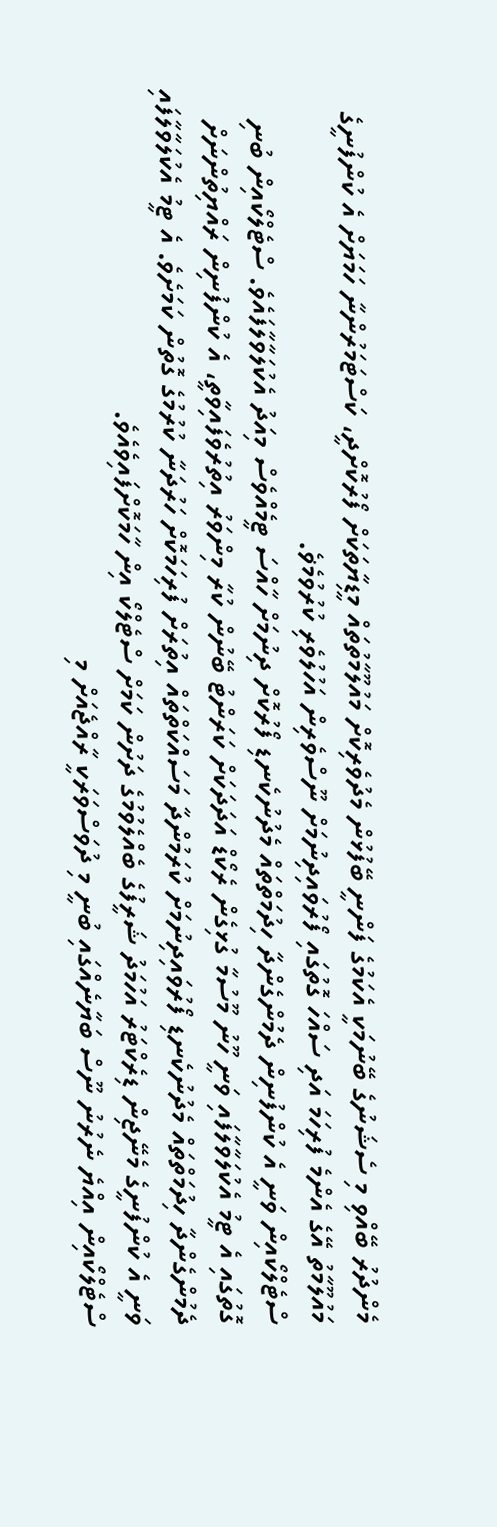މެންދުރު ބޭއްވި މި ސެޝަނުގެ ބޭނުމަކީ އެކަމުގެ ފަންނީ ބޭފުޅުން މެދުވެރިކޮށް މައުލޫމާތުތައް މީޑިޔާތަކަށް ފޯރުކޮށްދީ، ކަސްޓަމަރުންނާ ހަމަޔަށް އެ ކުންފުނީގެ މައުލޫމާތު އޭގެ އެންމެ ފުރިހަމަ އަދި ސައްހަ ގޮތުގައި ފޯރުވައިދިނުމަށް ނޫސްވެރިން އަހުލުވެރި ކުރުވުމެޥެ.
ސްޓެލްކޯއިން ވަނީ އެ ކުންފުނިން ދެމުންގެންދާ ހިދުމަތްތައް މެދުނުކެނޑި ފޯރުކޮށް ދިނުމަށް ހާއްސަ ޓީމެއްވެސް މިއަދު އެކުލަވާލާފައެވެ. ސްޓެލްކޯއިން ބުނި ގޮތުގައި އެ ޓީމު އެކުލަވާލާފައި ވަނީ ހޫނު މޫސުމާ ގުޅިގެން ރެކޯޑް އަދަދަކަށް ކަރަންޓު ބޭނުން ކުރާ މިންވަރު އިތުރުވެފައިވާތީ، އެ ކުންފުނިން ރައްޔިތުންނަށް ދެމުންގެންދާ ހިދުމަތްތައް މެދުނުކެނޑި ފޯރުވައިދިނުމަށް ކުރަމުންދާ މަސައްކަތްތައް އިތުރަށް ފުރިހަމަކޮށް ހަރުދަނާ ކުރުމުގެ ގޮތުން ކަމަށެވެ. އެ ޓީމު އެކުލަވާލާފައި ވަނީ އެ ކުންފުނީގެ މެނޭޖިން ޑިރެކްޓަރު އަހުމަދު ޝަރީފުގެ ބެއްލެވުމުގެ ދަށުން ކަމަށް ސްޓެލްކޯ އިން ހާމަކޮށްފައިވެއެވެ.
ސްޓެލްކޯއިން އިއްޔެ ނެރުނު ނޫސް ބަޔާނެއްގައި ބުނީ މި ދުވަސްވަރަކީ ރާއްޖެއަށް މި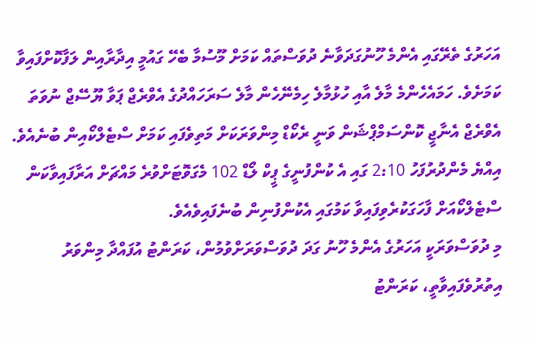އަހަރުގެ ތެރޭގައި އެންމެ ހޫނުގަދަވާނެ ދުވަސްތައް ކަމަށް މޫސުމާ ބެހޭ ގައުމީ އިދާރާއިން ލަފާކޮށްފައިވާ ކަމަށެވެ. ހަމައެހެންމެ މާލެ އާއި ހުޅުމާލެ ހިމެނޭހެން މާލެ ސަރަހައްދުގެ އެވްރެޖް ޕަވާ ޔޫސޭޖް ނުވަތަ އެވްރެޖް އެނާޖީ ކޮންސަމްޕްޝަން ވަނީ ރެކޯޑް މިންވަރަކަށް މަތިވެފައި ކަމަށް ސްޓެލްކޯއިން ބުނެއެވެ.
އިއްޔެ މެންދުރުފަހު 2:10 ގައި އެ ކުންފުނީގެ ޕީކް ލޯޑް 102 މެގަވޮޓަށްވުރެ މައްޗަށް އަރާފައިވާކަން ސްޓެލްކޯއަށް ފާހަގަކުރެވިފައިވާ ކަމުގައި އެކުންފުނިން ބުނެފައިވެއެވެ.
މި ދުވަސްވަރަކީ އަހަރުގެ އެންމެ ހޫނު ގަދަ ދުވަސްވަރަށްވުމުން، ކަރަންޓު އުފައްދާ މިންވަރު އިތުރުވެފައިވާތީ، ކަރަންޓު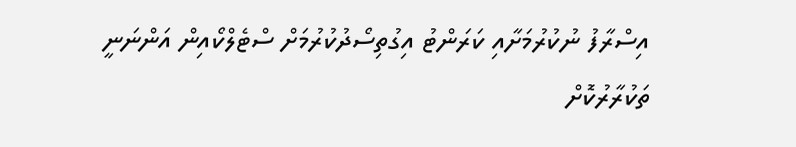އިސްރާފު ނުކުރުމަށާއި ކަރަންޓު އިގުތިސޯދުކުރުމަށް ސްޓެލްކޯއިން އަންނަނީ ތަކުރާރުކޮށް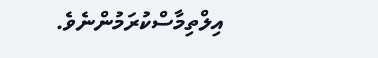އިލްތިމާސްކުރަމުންނެވެ.